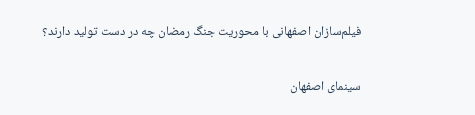فیلم‌سازان اصفهانی با محوریت جنگ رمضان چه در دست تولید دارند؟

سینمای اصفهان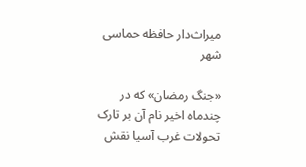میراث‌دار حافظه حماسی شهر

«جنگ رمضان» که در چندماه اخیر نام آن بر تارک تحولات غرب آسیا نقش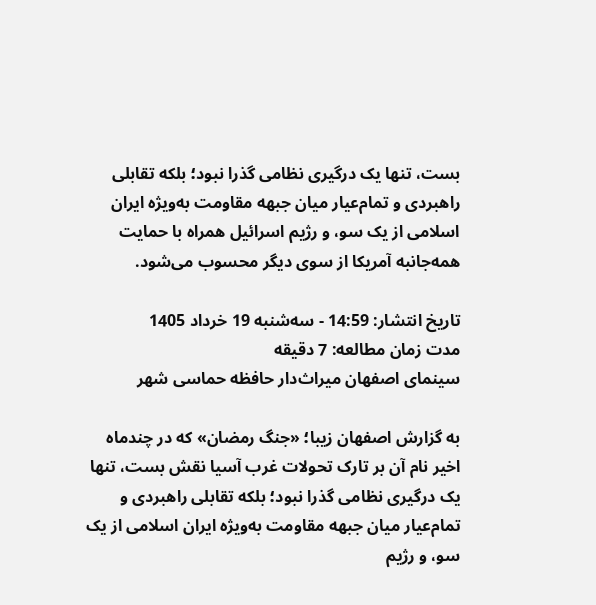بست، تنها یک درگیری نظامی گذرا نبود؛ بلکه تقابلی راهبردی و تمام‌عیار میان جبهه مقاومت به‌ویژه ایران اسلامی از یک سو، و رژیم اسرائیل همراه با حمایت همه‌جانبه آمریکا از سوی دیگر محسوب می‌شود.

تاریخ انتشار: 14:59 - سه‌شنبه 19 خرداد 1405
مدت زمان مطالعه: 7 دقیقه
سینمای اصفهان میراث‌دار حافظه حماسی شهر

به گزارش اصفهان زیبا؛ «جنگ رمضان» که در چندماه اخیر نام آن بر تارک تحولات غرب آسیا نقش بست، تنها یک درگیری نظامی گذرا نبود؛ بلکه تقابلی راهبردی و تمام‌عیار میان جبهه مقاومت به‌ویژه ایران اسلامی از یک سو، و رژیم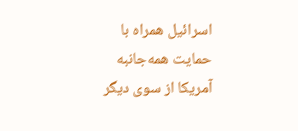اسرائیل همراه با حمایت همه‌جانبه آمریکا از سوی دیگر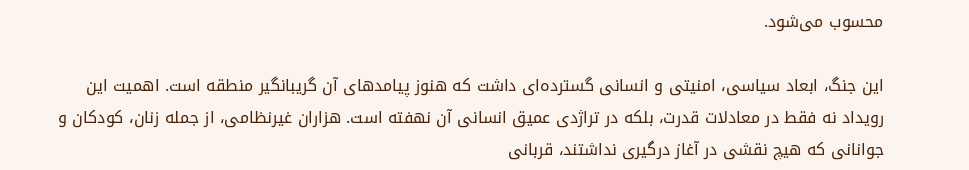محسوب می‌شود.

این جنگ، ابعاد سیاسی، امنیتی و انسانی گسترده‌ای داشت که هنوز پیامدهای آن گریبانگیر منطقه است. اهمیت این رویداد نه فقط در معادلات قدرت، بلکه در تراژدی عمیق انسانی آن نهفته است. هزاران غیرنظامی، از جمله زنان، کودکان و جوانانی که هیچ نقشی در آغاز درگیری نداشتند، قربانی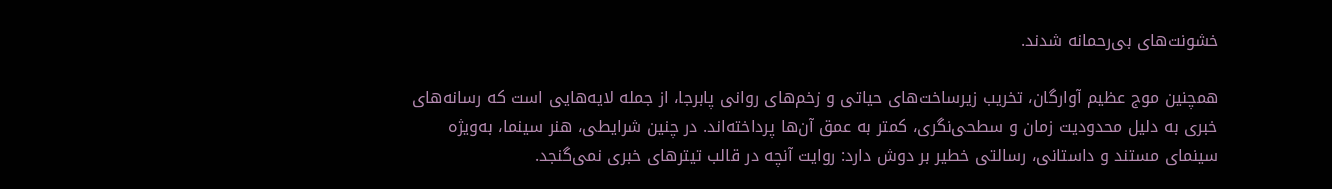خشونت‌های بی‌رحمانه شدند.

همچنین موج عظیم آوارگان، تخریب زیرساخت‌های حیاتی و زخم‌های روانی پابرجا، از جمله لایه‌هایی است که رسانه‌های خبری به دلیل محدودیت زمان و سطحی‌نگری، کمتر به عمق آن‌ها پرداخته‌اند. در چنین شرایطی، هنر سینما، به‌ویژه سینمای مستند و داستانی، رسالتی خطیر بر دوش دارد: روایت آنچه در قالب تیترهای خبری نمی‌گنجد.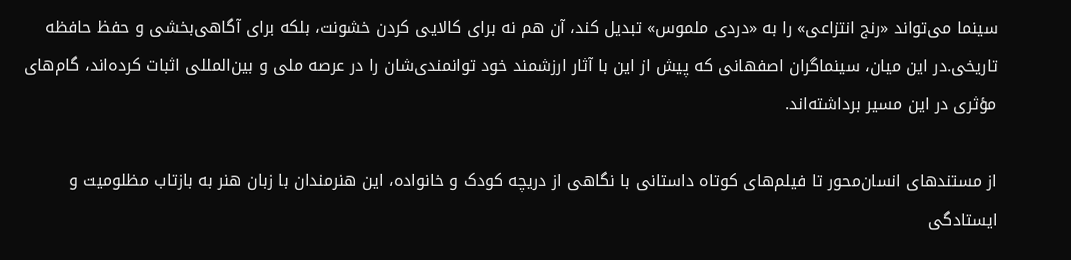سینما می‌تواند «رنج انتزاعی» را به «دردی ملموس» تبدیل کند، آن هم نه برای کالایی کردن خشونت، بلکه برای آگاهی‌بخشی و حفظ حافظه تاریخی.در این میان، سینماگران اصفهانی که پیش از این با آثار ارزشمند خود توانمندی‌شان را در عرصه ملی و بین‌المللی اثبات کرده‌اند، گام‌های مؤثری در این مسیر برداشته‌اند.

از مستندهای انسان‌محور تا فیلم‌های کوتاه داستانی با نگاهی از دریچه کودک و خانواده، این هنرمندان با زبان هنر به بازتاب مظلومیت و ایستادگی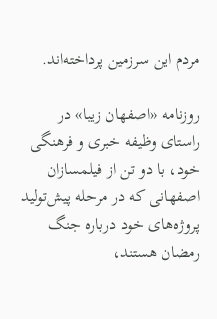مردم این سرزمین پرداخته‌اند.

روزنامه «اصفهان زیبا» در راستای وظیفه خبری و فرهنگی خود، با دو تن از فیلمسازان اصفهانی که در مرحله پیش‌تولید پروژه‌های خود درباره جنگ رمضان هستند،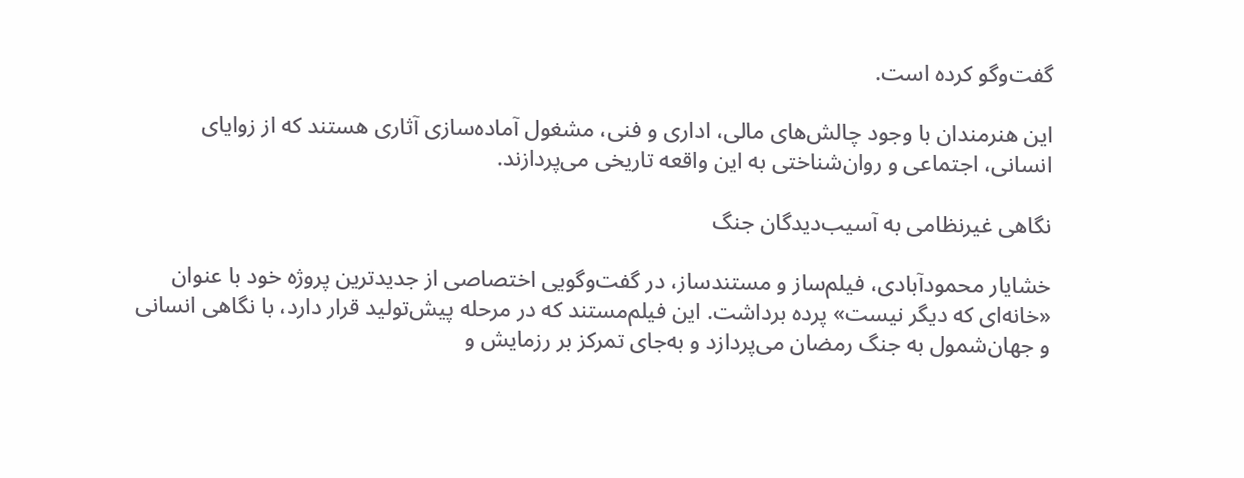گفت‌وگو کرده است.

این هنرمندان با وجود چالش‌های مالی، اداری و فنی، مشغول آماده‌سازی آثاری هستند که از زوایای انسانی، اجتماعی و روان‌شناختی به این واقعه تاریخی می‌پردازند.

نگاهی غیرنظامی به آسیب‌دیدگان جنگ

خشایار محمودآبادی، فیلم‌ساز و مستندساز، در گفت‌وگویی اختصاصی از جدیدترین پروژه خود با عنوان «خانه‌ای که دیگر نیست» پرده برداشت. این فیلم‌مستند که در مرحله پیش‌تولید قرار دارد، با نگاهی انسانی و جهان‌شمول به جنگ رمضان می‌پردازد و به‌جای تمرکز بر رزمایش و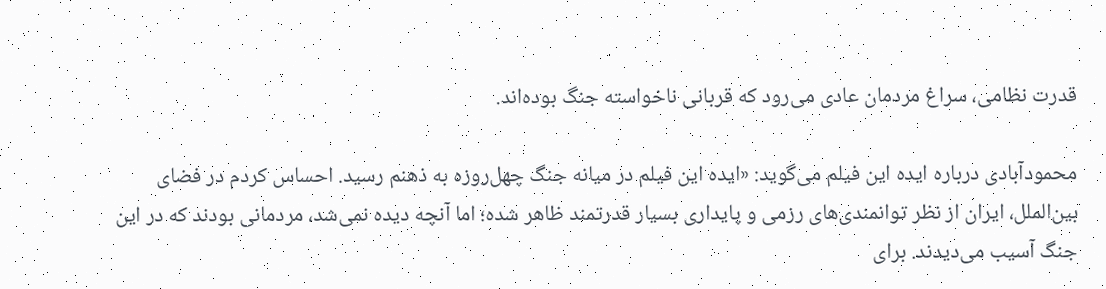قدرت نظامی، سراغ مردمان عادی می‌رود که قربانی ناخواسته جنگ بوده‌اند.

محمودآبادی درباره ایده این فیلم می‌گوید: «ایده این فیلم در میانه جنگ چهل‌روزه به ذهنم رسید. احساس کردم در فضای بین‌الملل، ایران از نظر توانمندی‌های رزمی و پایداری بسیار قدرتمند ظاهر شده؛ اما آنچه دیده نمی‌شد، مردمانی بودند که در این جنگ آسیب می‌دیدند. برای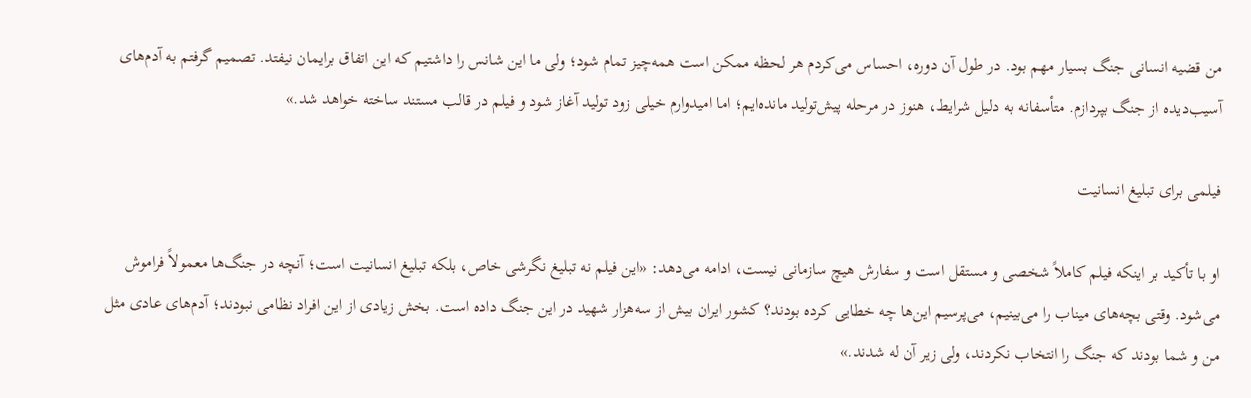من قضیه انسانی جنگ بسیار مهم بود. در طول آن دوره، احساس می‌کردم هر لحظه ممکن است همه‌چیز تمام شود؛ ولی ما این شانس را داشتیم که این اتفاق برایمان نیفتد. تصمیم گرفتم به آدم‌های آسیب‌دیده از جنگ بپردازم. متأسفانه به دلیل شرایط، هنوز در مرحله پیش‌تولید مانده‌ایم؛ اما امیدوارم خیلی زود تولید آغاز شود و فیلم در قالب مستند ساخته خواهد شد.»

فیلمی برای تبلیغ انسانیت

او با تأکید بر اینکه فیلم کاملاً شخصی و مستقل است و سفارش هیچ سازمانی نیست، ادامه می‌دهد: «این فیلم نه تبلیغ نگرشی خاص، بلکه تبلیغ انسانیت است؛ آنچه در جنگ‌ها معمولاً فراموش می‌شود. وقتی بچه‌های میناب را می‌بینیم، می‌پرسیم این‌ها چه خطایی کرده بودند؟ کشور ایران بیش از سه‌هزار شهید در این جنگ داده است. بخش زیادی از این افراد نظامی نبودند؛ آدم‌های عادی مثل من و شما بودند که جنگ را انتخاب نکردند، ولی زیر آن له شدند.»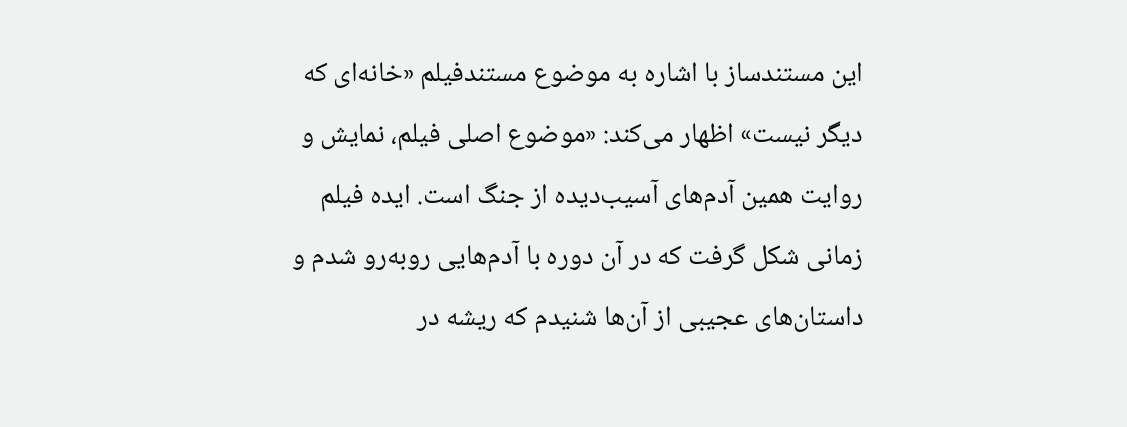این مستندساز با اشاره به موضوع مستندفیلم «خانه‌ای که دیگر نیست» اظهار می‌کند: «موضوع اصلی فیلم، نمایش و روایت همین آدم‌های آسیب‌دیده از جنگ است. ایده فیلم زمانی شکل گرفت که در آن دوره با آدم‌هایی روبه‌رو شدم و داستان‌های عجیبی از آن‌ها شنیدم که ریشه در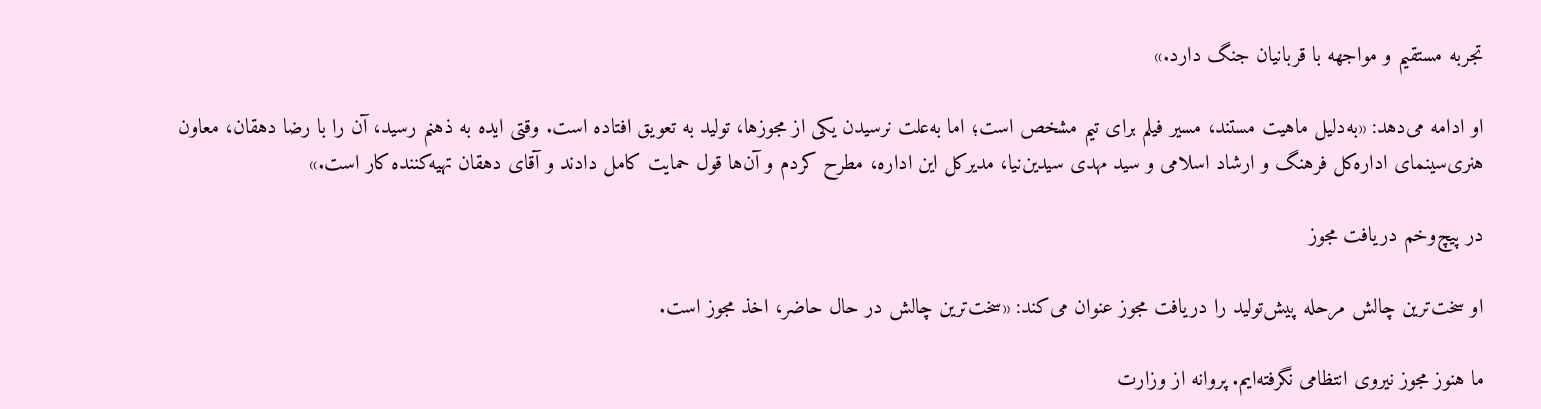تجربه مستقیم و مواجهه با قربانیان جنگ دارد.»

او ادامه می‌دهد: «به‌دلیل ماهیت مستند، مسیر فیلم برای تیم مشخص است؛ اما به‌علت نرسیدن یکی از مجوزها، تولید به تعویق افتاده است. وقتی ایده به ذهنم رسید، آن را با رضا دهقان، معاون هنری‌سینمای اداره‌کل فرهنگ و ارشاد اسلامی و سید مهدی سیدین‌نیا، مدیرکل این اداره، مطرح کردم و آن‌ها قول حمایت کامل دادند و آقای دهقان تهیه‌کننده کار است.»

در پیچ‌وخم دریافت مجوز

او سخت‌ترین چالش مرحله پیش‌تولید را دریافت مجوز عنوان می‌کند: «سخت‌ترین چالش در حال حاضر، اخذ مجوز است.

ما هنوز مجوز نیروی انتظامی نگرفته‌ایم. پروانه از وزارت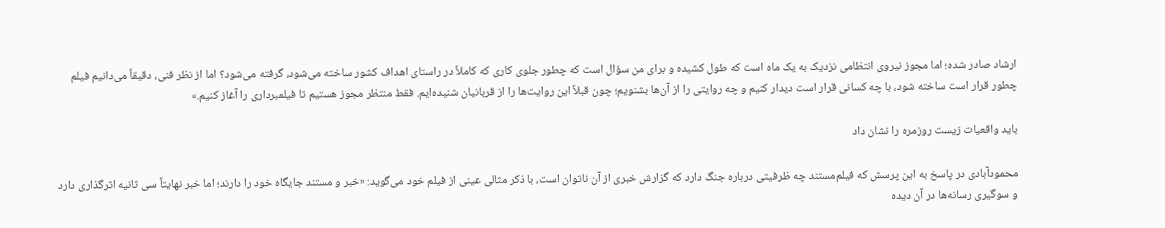ارشاد صادر شده؛ اما مجوز نیروی انتظامی نزدیک به یک ماه است که طول کشیده و برای من سؤال است که چطور جلوی کاری که کاملاً در راستای اهداف کشور ساخته می‌شود، گرفته‌ می‌شود؟ اما از نظر فنی، دقیقاً می‌دانیم فیلم چطور قرار است ساخته شود، با چه کسانی قرار است دیدار کنیم و چه روایتی را از آن‌ها بشنویم؛ چون قبلاً این روایت‌ها را از قربانیان شنیده‌ایم. فقط منتظر مجوز هستیم تا فیلمبرداری را آغاز کنیم.»

باید واقعیات زیست روزمره را نشان داد

محمودآبادی در پاسخ به این پرسش که فیلم‌مستند چه ظرفیتی درباره جنگ دارد که گزارش خبری از آن ناتوان است، با ذکر مثالی عینی از فیلم خود می‌گوید: «خبر و مستند جایگاه خود را دارند؛ اما خبر نهایتاً سی ثانیه اثرگذاری دارد و سوگیری رسانه‌ها در آن دیده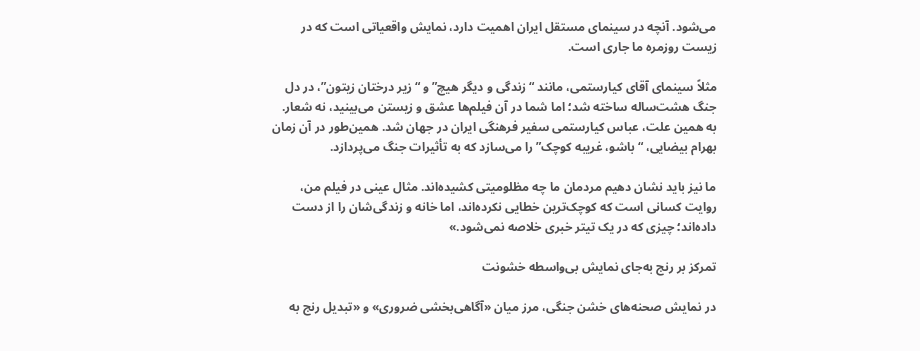می‌شود. آنچه در سینمای مستقل ایران اهمیت دارد، نمایش واقعیاتی است که در زیست روزمره ما جاری است.

مثلاً سینمای آقای کیارستمی، مانند “زندگی و دیگر هیچ” و “زیر درختان زیتون”، در دل جنگ هشت‌ساله ساخته شد؛ اما شما در آن فیلم‌ها عشق و زیستن می‌بینید، نه شعار. به همین علت، عباس کیارستمی سفیر فرهنگی ایران در جهان شد. همین‌طور در آن زمان بهرام بیضایی، “باشو، غریبه کوچک” را می‌سازد که به تأثیرات جنگ می‌پردازد.

ما نیز باید نشان دهیم مردمان ما چه مظلومیتی کشیده‌اند. مثال عینی در فیلم من، روایت کسانی است که کوچک‌ترین خطایی نکرده‌اند، اما خانه و زندگی‌شان را از دست داده‌اند؛ چیزی که در یک تیتر خبری خلاصه نمی‌شود.»

تمرکز بر رنج به‌جای نمایش بی‌واسطه خشونت

در نمایش صحنه‌های خشن جنگی، مرز میان «آگاهی‌بخشی ضروری» و «تبدیل رنج به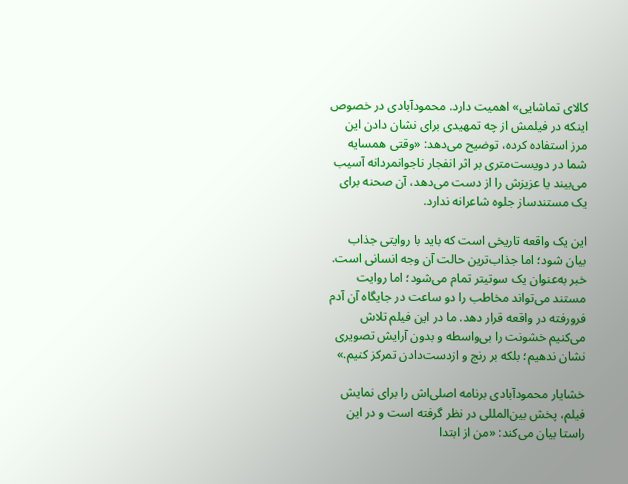کالای تماشایی» اهمیت دارد. محمودآبادی در خصوص اینکه در فیلمش از چه تمهیدی برای نشان دادن این مرز استفاده کرده، توضیح می‌دهد: «وقتی همسایه شما در دویست‌متری بر اثر انفجار ناجوانمردانه آسیب می‌بیند یا عزیزش را از دست می‌دهد، آن صحنه برای یک مستندساز جلوه شاعرانه ندارد.

این یک واقعه تاریخی است که باید با روایتی جذاب بیان شود؛ اما جذاب‌ترین حالت آن وجه انسانی است. خبر به‌عنوان یک سوتیتر تمام می‌شود؛ اما روایت مستند می‌تواند مخاطب را دو ساعت در جایگاه آن آدم فرورفته در واقعه قرار دهد. ما در این فیلم تلاش می‌کنیم خشونت را بی‌واسطه و بدون آرایش تصویری نشان ندهیم؛ بلکه بر رنج و ازدست‌دادن تمرکز کنیم.»

خشایار محمودآبادی برنامه اصلی‌اش را برای نمایش فیلم، پخش بین‌المللی در نظر گرفته است و در این راستا بیان می‌کند: «من از ابتدا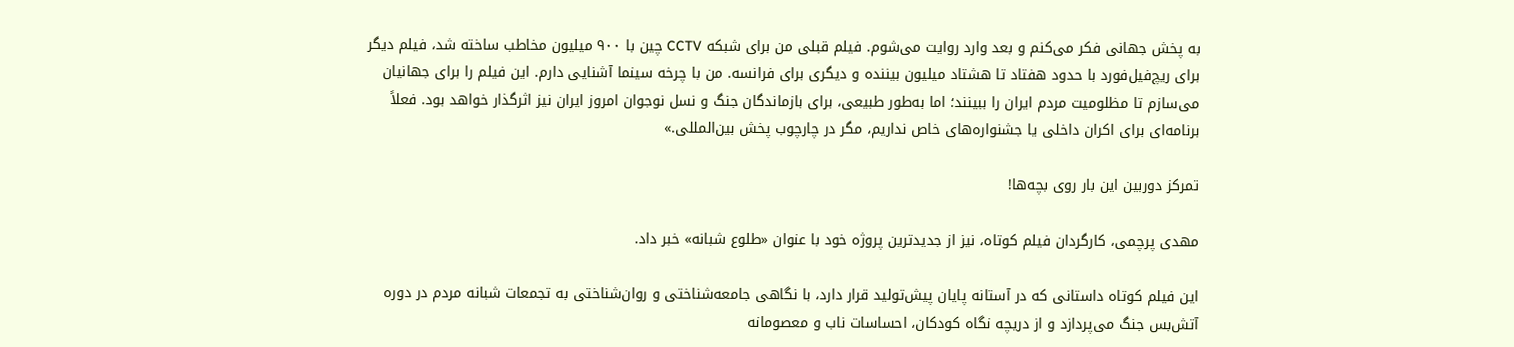به پخش جهانی فکر می‌کنم و بعد وارد روایت می‌شوم. فیلم قبلی من برای شبکه CCTV چین با ۹۰۰ میلیون مخاطب ساخته شد، فیلم دیگر برای ریچ‌فیل‌فورد با حدود هفتاد تا هشتاد میلیون بیننده و دیگری برای فرانسه. من با چرخه سینما آشنایی دارم. این فیلم را برای جهانیان می‌سازم تا مظلومیت مردم ایران را ببینند؛ اما به‌طور طبیعی، برای بازماندگان جنگ و نسل نوجوان امروز ایران نیز اثرگذار خواهد بود. فعلاً برنامه‌ای برای اکران داخلی یا جشنواره‌های خاص نداریم، مگر در چارچوب پخش بین‌المللی.»

تمرکز دوربین این بار روی بچه‌ها!

مهدی پرچمی، کارگردان فیلم کوتاه، نیز از جدیدترین پروژه خود با عنوان «طلوع شبانه» خبر داد.

این فیلم کوتاه داستانی که در آستانه پایان پیش‌تولید قرار دارد، با نگاهی جامعه‌شناختی و روان‌شناختی به تجمعات شبانه مردم در دوره آتش‌بس جنگ می‌پردازد و از دریچه نگاه کودکان، احساسات ناب و معصومانه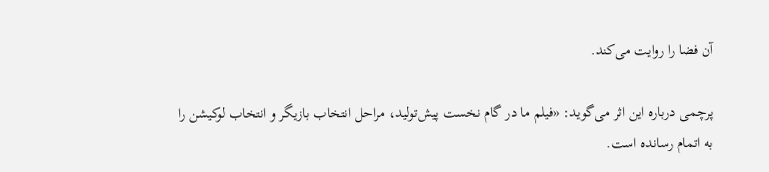آن فضا را روایت می‌کند.

پرچمی درباره این اثر می‌گوید: «فیلم ما در گام نخست پیش‌تولید، مراحل انتخاب بازیگر و انتخاب لوکیشن را به اتمام رسانده است.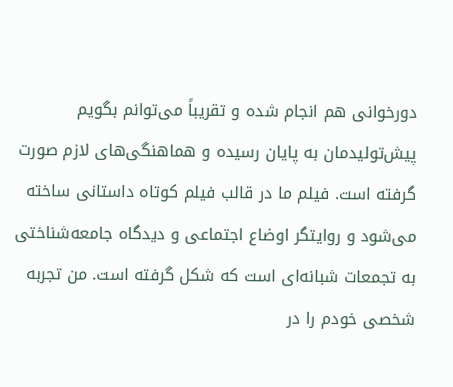دورخوانی هم انجام شده و تقریباً می‌توانم بگویم پیش‌تولیدمان به پایان رسیده و هماهنگی‌های لازم صورت گرفته است. فیلم ما در قالب فیلم کوتاه داستانی ساخته می‌شود و روایتگر اوضاع اجتماعی و دیدگاه جامعه‌شناختی به تجمعات شبانه‌ای است که شکل گرفته است. من تجربه شخصی خودم را در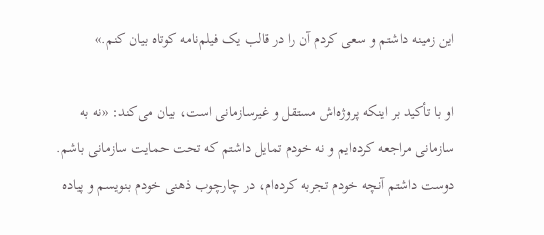این زمینه داشتم و سعی کردم آن را در قالب یک فیلم‌نامه کوتاه بیان کنم.»

او با تأکید بر اینکه پروژه‌اش مستقل و غیرسازمانی است، بیان می‌کند: «نه به سازمانی مراجعه کرده‌ایم و نه خودم تمایل داشتم که تحت حمایت سازمانی باشم. دوست داشتم آنچه خودم تجربه کرده‌ام، در چارچوب ذهنی خودم بنویسم و پیاده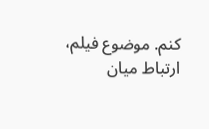کنم. موضوع فیلم، ارتباط میان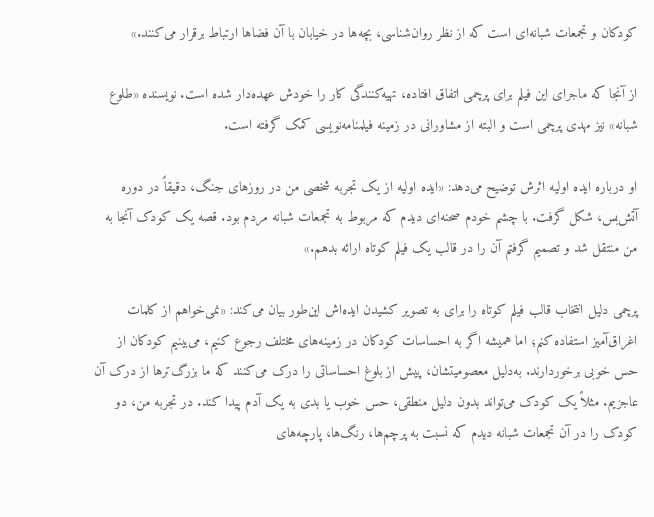کودکان و تجمعات شبانه‌ای است که از نظر روان‌شناسی، بچه‌ها در خیابان با آن فضاها ارتباط برقرار می‌کنند.»

از آنجا که ماجرای این فیلم برای پرچمی اتفاق افتاده، تهیه‌کنندگی کار را خودش عهده‌دار شده است. نویسنده «طلوع شبانه» نیز مهدی پرچمی است و البته از مشاورانی در زمینه فیلمنامه‌نویسی کمک گرفته است.

او درباره ایده اولیه اثرش توضیح می‌دهد: «ایده اولیه از یک تجربه شخصی من در روزهای جنگ، دقیقاً در دوره آتش‌بس، شکل گرفت. با چشم خودم صحنه‌ای دیدم که مربوط به تجمعات شبانه مردم بود. قصه یک کودک آنجا به من منتقل شد و تصمیم گرفتم آن را در قالب یک فیلم کوتاه ارائه بدهم.»

پرچمی دلیل انتخاب قالب فیلم کوتاه را برای به تصویر کشیدن ایده‌اش این‌طور بیان می‌کند: «نمی‌خواهم از کلمات اغراق‌آمیز استفاده کنم؛ اما همیشه اگر به احساسات کودکان در زمینه‌های مختلف رجوع کنیم، می‌بینیم کودکان از حس خوبی برخوردارند. به‌دلیل معصومیتشان، پیش از بلوغ احساساتی را درک می‌کنند که ما بزرگ‌ترها از درک آن عاجزیم. مثلاً یک کودک می‌تواند بدون دلیل منطقی، حس خوب یا بدی به یک آدم پیدا کند. در تجربه من، دو کودک را در آن تجمعات شبانه دیدم که نسبت به پرچم‌ها، رنگ‌ها، پارچه‌های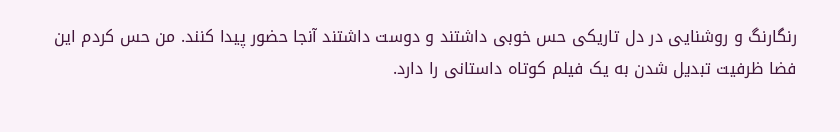رنگارنگ و روشنایی در دل تاریکی حس خوبی داشتند و دوست داشتند آنجا حضور پیدا کنند. من حس کردم این فضا ظرفیت تبدیل شدن به یک فیلم کوتاه داستانی را دارد.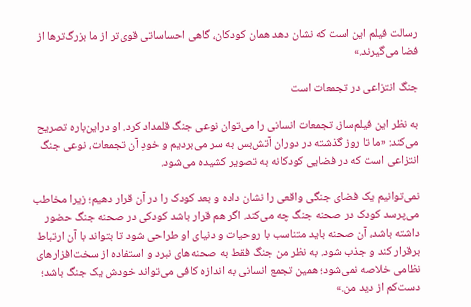رسالت فیلم این است که نشان دهد همان کودکان، گاهی احساساتی قوی‌تر از ما بزرگ‌ترها از فضا می‌گیرند.»

جنگ انتزاعی در تجمعات است

به نظر این فیلم‌ساز، تجمعات انسانی را می‌توان نوعی جنگ قلمداد کرد. او در‌این‌باره تصریح می‌کند: «ما تا روز گذشته در دوران آتش‌بس به سر می‌بردیم و خودِ آن تجمعات، نوعی جنگ انتزاعی است که در فضایی کودکانه به تصویر کشیده می‌شود.

نمی‌توانیم یک فضای جنگی واقعی را نشان داده و بعد کودک را در آن قرار دهیم؛ زیرا مخاطب می‌پرسد کودک در صحنه جنگ چه می‌کند. اگر هم قرار باشد کودکی در صحنه جنگ حضور داشته باشد، آن صحنه باید متناسب با روحیات و دنیای او طراحی شود تا بتواند با آن ارتباط برقرار کند و جذب شود. به نظر من جنگ فقط به صحنه‌های نبرد و استفاده از سخت‌افزارهای نظامی خلاصه نمی‌شود؛ همین تجمع انسانی به اندازه کافی می‌تواند خودش یک جنگ باشد؛ دست‌کم از دید من.»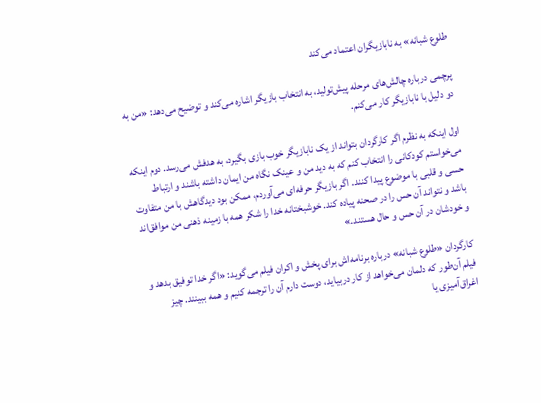طلوع شبانه» به نابازیگران اعتماد می‌کند

پرچمی درباره چالش‌های مرحله پیش‌تولید، به انتخاب بازیگر اشاره می‌کند و توضیح می‌دهد: «من به دو دلیل با نابازیگر کار می‌کنم.

اول اینکه به نظرم اگر کارگردان بتواند از یک نابازیگر خوب بازی بگیرد، به هدفش می‌رسد. دوم اینکه می‌خواستم کودکانی را انتخاب کنم که به دید من و عینک نگاه من ایمان داشته باشند و ارتباط حسی و قلبی با موضوع پیدا کنند. اگر بازیگر حرفه‌ای می‌آوردم، ممکن بود دیدگاهش با من متفاوت باشد و نتواند آن حس را در صحنه پیاده کند. خوشبختانه خدا را شکر همه با زمینه ذهنی من موافق‌اند و خودشان در آن حس و حال هستند.»

کارگردان «طلوع شبانه» درباره برنامه‌اش برای پخش و اکران فیلم می‌گوید: «اگر خدا توفیق بدهد و فیلم آن‌طور که دلمان می‌خواهد از کار دربیاید، دوست دارم آن را ترجمه کنیم و همه ببینند. چیز اغراق‌آمیزی یا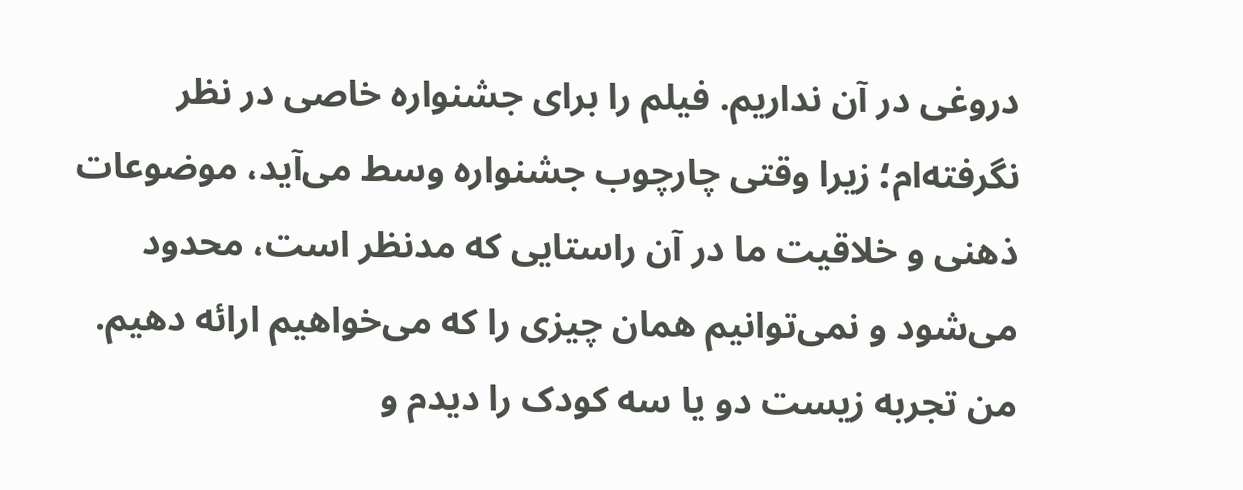دروغی در آن نداریم. فیلم را برای جشنواره خاصی در نظر نگرفته‌ام؛ زیرا وقتی چارچوب جشنواره وسط می‌آید، موضوعات ذهنی و خلاقیت ما در آن راستایی که مدنظر است، محدود می‌شود و نمی‌توانیم همان چیزی را که می‌خواهیم ارائه دهیم. من تجربه زیست دو یا سه کودک را دیدم و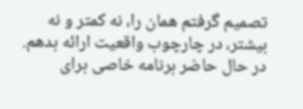تصمیم گرفتم همان را، نه کمتر و نه بیشتر، در چارچوب واقعیت ارائه بدهم. در حال حاضر برنامه خاصی برای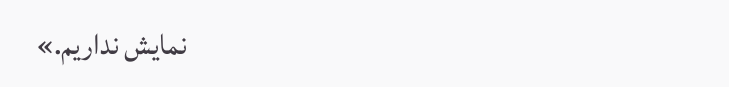نمایش نداریم.»